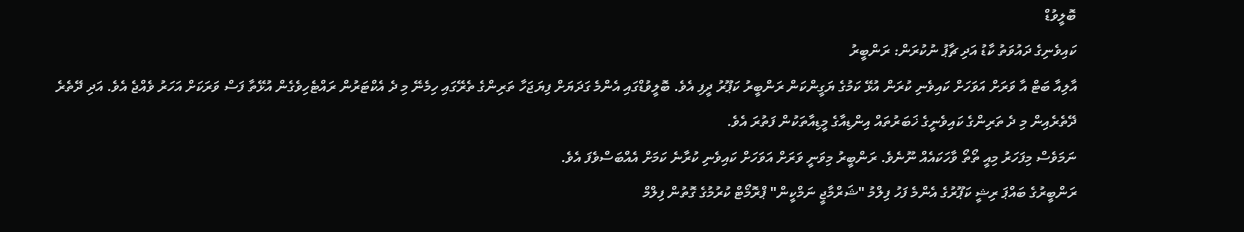ބޮލީވުޑް
ކައިވެނިގެ ދައުވަތު ކާޑު އަދި ޗާޕު ނުކުރަން: ރަންބީރު
އާލިއާ ބަޓް އާ ވަރަށް އަވަހަށް ކައިވެނި ކުރަން އުޅޭ ކަމުގެ ޔަގީންކަން ރަންބީރު ކަޕޫރު ދީފި އެވެ. ބޮލީވުޑްގައި އެންމެ ގަދަޔަށް ފިޔަޖަހާ ތަރިންގެ ތެރޭގައި ހިމެނޭ މި ދެ އެކްޓަރުން ރައްޓެހިވެގެން އުޅޭތާ ފަސް ވަރަކަށް އަހަރު ވެއްޖެ އެވެ. އަދި ދޭތެރެ ދޭތެރެއިން މި ދެ ތަރިންގެ ކައިވެނީގެ ޚަބަރުތައް އިންޑިއާގެ މީޑިއާތަކުން ފަތުރަ އެވެ.
ނަމަވެސް މިފަހަރު މިއީ ތޯތޯ ވާހަކައެއް ނޫނެވެ. ރަންބީރު މިވަނީ ވަރަށް އަވަހަށް ކައިވެނި ކުރާނެ ކަމަށް އެއްބަސްވެފަ އެވެ.
ރަންބީރުގެ ބައްޕަ ރިޝީ ކަޕޫރުގެ އެންމެ ފަހު ފިލްމު "ޝަރްމާޖީ ނަމްކީން" ޕްރޮމޯޓް ކުރުމުގެ ގޮތުން ފިލްމް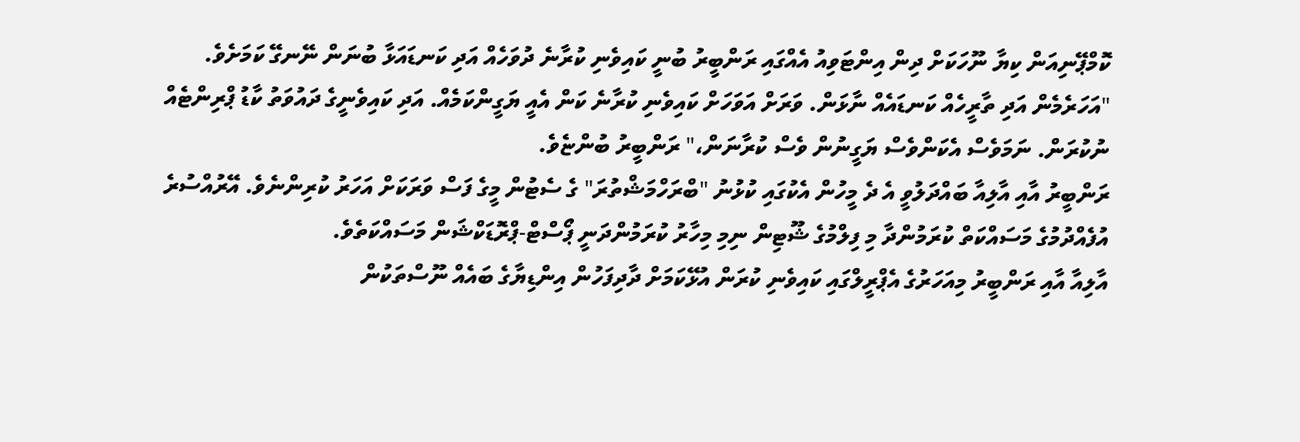ކޮމްޕޭނިއަން ކިޔާ ނޫހަކަށް ދިން އިންޓަވިއު އެއްގައި ރަންބީރު ބުނީ ކައިވެނި ކުރާނެ ދުވަހެއް އަދި ކަނޑައަޅާ ބުނަން ނޭނގޭ ކަމަށެވެ.
"އަހަރެމެން އަދި ތާރީހެއް ކަނޑައެއް ނާޅަން. ވަރަށް އަވަހަށް ކައިވެނި ކުރާނެ ކަން އެއީ ޔަގީންކަމެއް. އަދި ކައިވެނީގެ ދައުވަތު ކާޑު ޕްރިންޓެއް ނުކުރަން. ނަމަވެސް އެކަންވެސް ޔަގީނުން ވެސް ކުރާނަން،" ރަންބީރު ބުންޏެވެ.
ރަންބީރު އާއި އާލިއާ ބައްދަލުވީ އެ ދެ މީހުން އެކުގައި ކުޅުނު "ބްރަހްމަޝްތުރަ" ގެ ސެޓުން މީގެ ފަސް ވަރަކަށް އަހަރު ކުރިންނެވެ. އޭރުއްސުރެ އުފެއްދުމުގެ މަސައްކަތް ކުރަމުންދާ މި ފިލްމުގެ ޝޫޓިން ނިމި މިހާރު ކުރަމުންދަނީ ޕޯސްޓް-ޕްރޮޑަކްޝަން މަސައްކަތެވެ.
އާލިއާ އާއި ރަންބީރު މިއަހަރުގެ އެޕްރީލްގައި ކައިވެނި ކުރަން އުޅޭކަމަށް ދާދިފަހުން އިންޑިޔާގެ ބައެއް ނޫސްތަކުން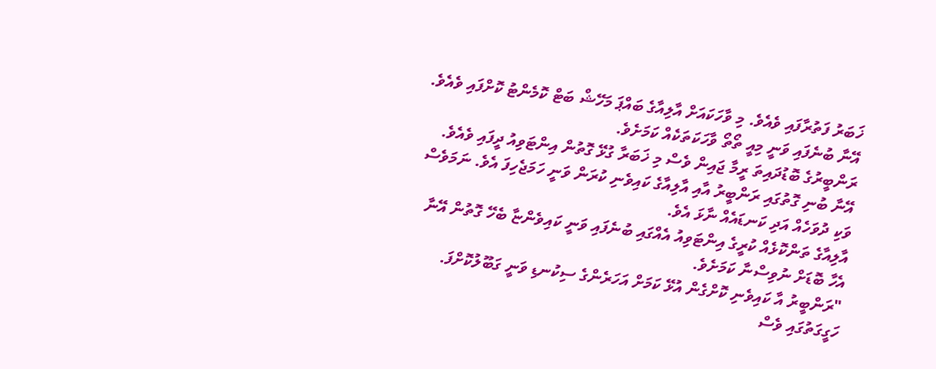ޚަބަރު ފަތުރާފައި ވެއެވެ. މި ވާހަކައަށް އާލިއާގެ ބައްޕަ މަހޭޝް ބަޓް ކޮމެންޓު ކޮށްފައި ވެއެވެ. އޭނާ ބުނެފައި ވަނީ މިއީ ތޯތޯ ވާހަކަތަކެއް ކަމަށެވެ.
ރަންބީރުގެ ބޮޑުދައިތަ ރީމާ ޖައިން ވެސް މި ޚަބަރާ ގުޅޭ ގޮތުން އިންޓަވިއު ދީފައި ވެއެވެ. އޭނާ ބުނި ގޮތުގައި ރަންބީރު އާއި އާލިއާގެ ކައިވެނި ކުރަން ވަނީ ހަމަޖެހިފަ އެވެ. ނަމަވެސް ވަކި ދުވަހެއް އަދި ކަނޑައެއް ނާޅަ އެވެ.
އާލިއާގެ ތަންކޮޅެއް ކުރީގެ އިންޓަވިއު އެއްގައި ބުނެފައި ވަނީ ކައިވެންޏާ ބެހޭ ގޮތުން އޭނާ އެހާ ބޮޑަށް ނުވިސްނާ ކަމަށެވެ.
"ރަންބީރު އާ ކައިވެނި ކޮށްގެން އުޅޭ ކަމަށް އަހަރެންގެ ސިކުނޑި ވަނީ ގަބޫލުކޮށްފަ. ހަގީގަތުގައި ވެސް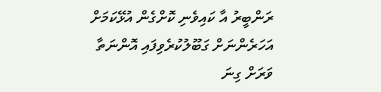ރަންބީރު އާ ކައިވެނި ކޮށްގެން އުޅޭކަމަށް އަހަރެންނަށް ގަބޫލުކުރެވިފައި އޮންނަތާ ވަރަށް ގިނަ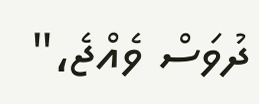ދުވަސް ވެއްޖެ،"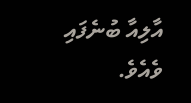އާލިއާ ބުނެފައި ވެއެވެ.